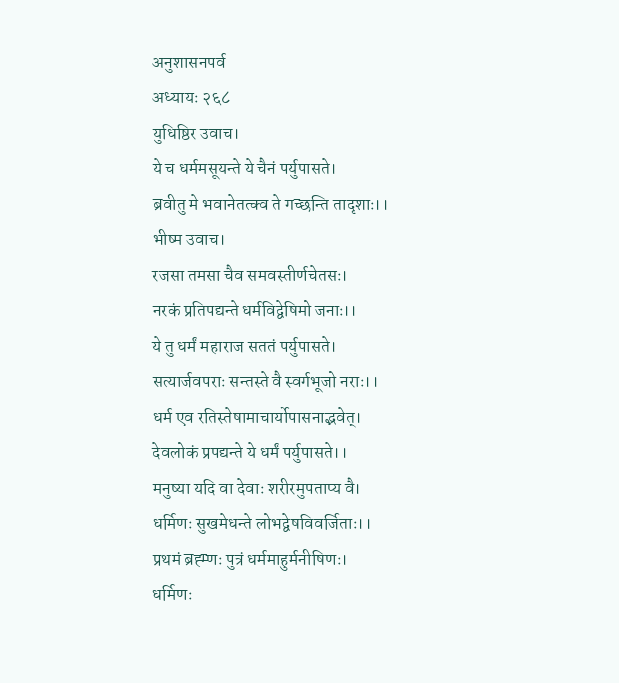अनुशासनपर्व
अध्यायः २६८
युधिष्ठिर उवाच।
ये च धर्ममसूयन्ते ये चैनं पर्युपासते।
ब्रवीतु मे भवानेतत्क्व ते गच्छन्ति तादृशाः।।
भीष्म उवाच।
रजसा तमसा चैव समवस्तीर्णचेतसः।
नरकं प्रतिपद्यन्ते धर्मविद्वेषिमो जनाः।।
ये तु धर्मं महाराज सततं पर्युपासते।
सत्यार्जवपराः सन्तस्ते वै स्वर्गभूजो नराः।।
धर्म एव रतिस्तेषामाचार्योपासनाद्भवेत्।
देवलोकं प्रपद्यन्ते ये धर्मं पर्युपासते।।
मनुष्या यदि वा देवाः शरीरमुपताप्य वै।
धर्मिणः सुखमेधन्ते लोभद्वेषविवर्जिताः।।
प्रथमं ब्रह्म्णः पुत्रं धर्ममाहुर्मनीषिणः।
धर्मिणः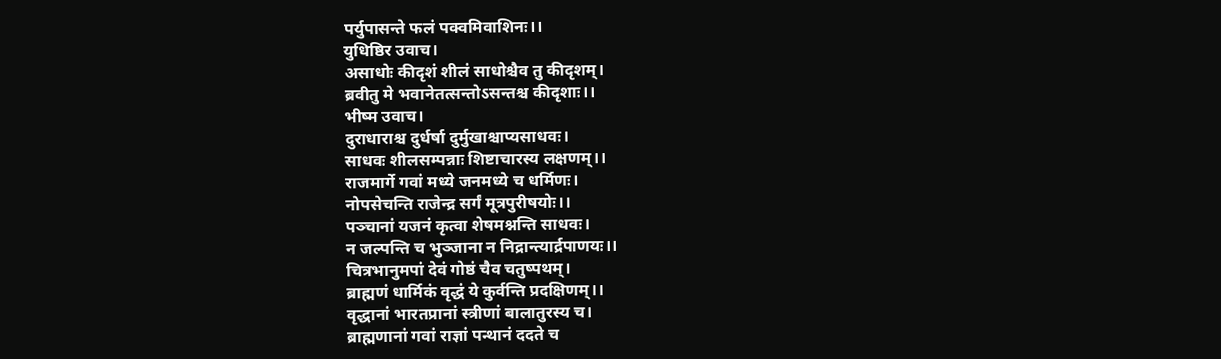पर्युपासन्ते फलं पक्वमिवाशिनः।।
युधिष्ठिर उवाच।
असाधोः कीदृशं शीलं साधोश्चैव तु कीदृशम्।
ब्रवीतु मे भवानेतत्सन्तोऽसन्तश्च कीदृशाः।।
भीष्म उवाच।
दुराधाराश्च दुर्धर्षा दुर्मुखाश्चाप्यसाधवः।
साधवः शीलसम्पन्नाः शिष्टाचारस्य लक्षणम्।।
राजमार्गे गवां मध्ये जनमध्ये च धर्मिणः।
नोपसेचन्ति राजेन्द्र सर्गं मूत्रपुरीषयोः।।
पञ्चानां यजनं कृत्वा शेषमश्नन्ति साधवः।
न जल्पन्ति च भुञ्जाना न निद्रान्त्यार्द्रपाणयः।।
चित्रभानुमपां देवं गोष्ठं चैव चतुष्पथम्।
ब्राह्मणं धार्मिकं वृद्धं ये कुर्वन्ति प्रदक्षिणम्।।
वृद्धानां भारतप्रानां स्त्रीणां बालातुरस्य च।
ब्राह्मणानां गवां राज्ञां पन्थानं ददते च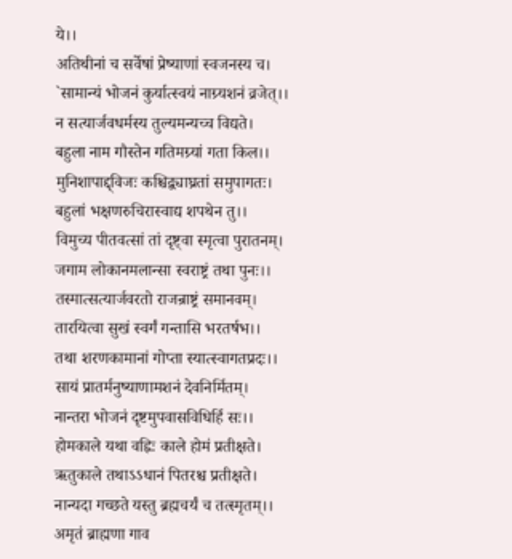ये।।
अतिथीनां च सर्वेषां प्रेष्याणां स्वजनस्य च।
`सामान्यं भोजनं कुर्यात्स्वयं नाग्र्यशनं व्रजेत्।।
न सत्यार्जवधर्मस्य तुल्यमन्यच्च विद्यते।
बहुला नाम गौस्तेन गतिमग्र्यां गता किल।।
मुनिशापाद्द्विजः कश्चिद्व्याघ्रतां समुपागतः।
बहुलां भक्षणरुचिरास्वाद्य शपथेन तु।।
विमुच्य पीतवत्सां तां दृष्ट्वा स्मृत्वा पुरातनम्।
जगाम लोकानमलान्सा स्वराष्ट्रं तथा पुनः।।
तस्मात्सत्यार्जवरतो राजन्राष्ट्रं समानवम्।
तारयित्वा सुखं स्वर्गं गन्तासि भरतर्षभ।।
तथा शरणकामानां गोप्ता स्यात्स्वागतप्रदः।।
सायं प्रातर्मनुष्याणामशनं देवनिर्मितम्।
नान्तरा भोजनं दृष्टमुपवासविधिर्हि सः।।
होमकाले यथा वह्निः काले होमं प्रतीक्षते।
ऋतुकाले तथाऽऽधानं पितरश्च प्रतीक्षते।
नान्यदा गच्छते यस्तु ब्रह्मचर्यं च तत्स्मृतम्।।
अमृतं ब्राह्मणा गाव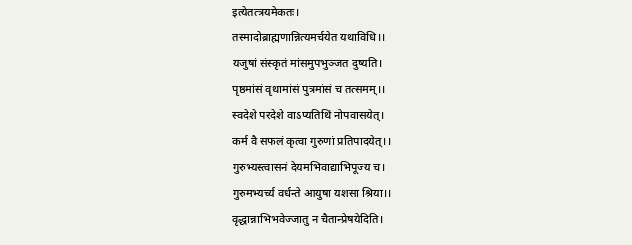इत्येतत्त्रयमेकतः।
तस्मादोब्राह्मणान्नित्यमर्चयेत यथाविधि।।
यजुषां संस्कृतं मांसमुपभुञ्जत दुष्यति।
पृष्ठमांसं वृथामांसं पुत्रमांसं च तत्समम्।।
स्वदेशे परदेशे वाऽप्यतिथिं नोपवासयेत्।
कर्म वै सफलं कृत्वा गुरुणां प्रतिपादयेत्।।
गुरुभ्यस्त्वासनं देयमभिवाद्याभिपूज्य च।
गुरुमभ्यर्च्य वर्धन्ते आयुषा यशसा श्रिया।।
वृद्धान्नाभिभवेज्जातु न चैतान्प्रेषयेदिति।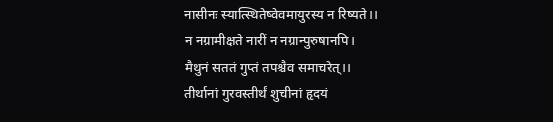नासीनः स्यात्स्थितेष्वेवमायुरस्य न रिष्यते।।
न नग्रामीक्षते नारीं न नग्रान्पुरुषानपि।
मैथुनं सततं गुप्तं तपश्चैव समाचरेत्।।
तीर्थानां गुरवस्तीर्थं शुचीनां हृदयं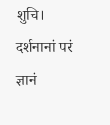शुचि।
दर्शनानां परं ज्ञानं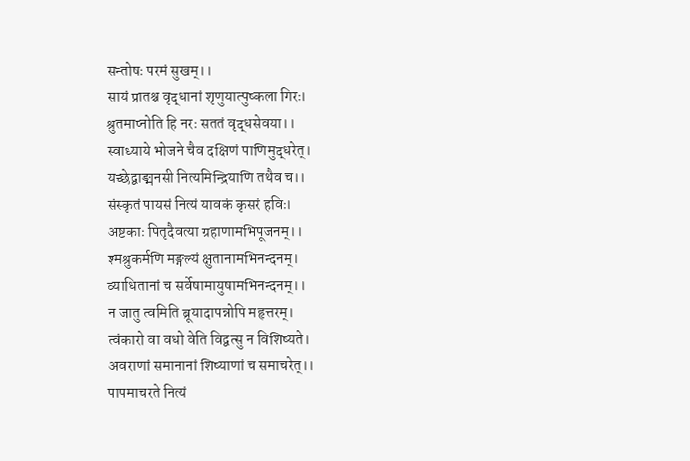सन्तोषः परमं सुखम्।।
सायं प्रातश्च वृद्धानां शृणुयात्पुष्कला गिरः।
श्रुतमाप्नोति हि नरः सततं वृद्धसेवया।।
स्वाध्याये भोजने चैव दक्षिणं पाणिमुद्धरेत्।
यच्छेद्वाङ्मनसी नित्यमिन्द्रियाणि तथैव च।।
संस्कृतं पायसं नित्यं यावकं कृसरं हविः।
अष्टकाः पितृदैवत्या ग्रहाणामभिपूजनम्।।
श्मश्रुकर्मणि मङ्गल्यं क्षुतानामभिनन्दनम्।
व्याधितानां च सर्वेषामायुषामभिनन्दनम्।।
न जातु त्वमिति ब्रूयादापन्नोपि महृत्तरम्।
त्वंकारो वा वधो वेति विद्वत्सु न विशिष्यते।
अवराणां समानानां शिष्याणां च समाचरेत्।।
पापमाचरते नित्यं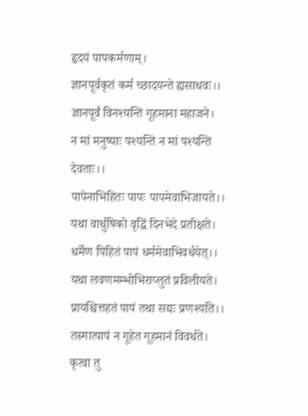हृदयं पापकर्मणाम्।
ज्ञानपूर्वकृतं कर्म च्छादयन्ते ह्यसाधवः।।
ज्ञानपूर्वं विनश्यन्ति गूहमाना महाजने।
न मां मनुष्याः पश्यन्ति न मां पश्यन्ति देवताः।।
पापेनाभिहितः पापः पापमेवाभिजायते।।
यथा वार्धुषिको वृद्धिं दिनभेदे प्रतीक्षते।
धर्मेण पिहितं पापं धर्ममेवाभिवर्धयेत्।।
यथा लवणमम्भोभिराप्लुतं प्रविलीयते।
प्रायश्चित्तहतं पापं तथा सद्यः प्रणश्यति।।
तस्मात्पापं न गूहेत गूहमानं विवर्धते।
कृत्वा तु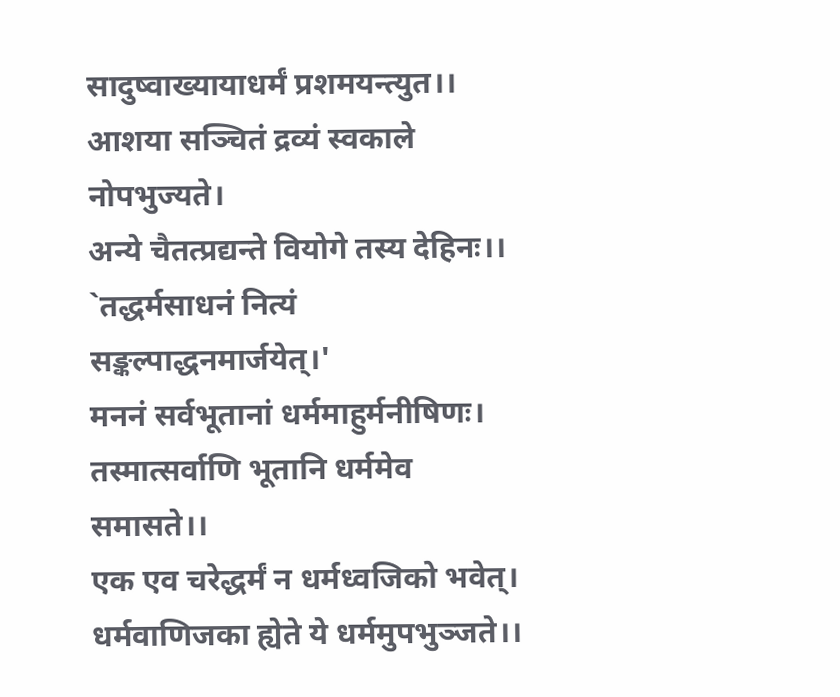सादुष्वाख्यायाधर्मं प्रशमयन्त्युत।।
आशया सञ्चितं द्रव्यं स्वकाले नोपभुज्यते।
अन्ये चैतत्प्रद्यन्ते वियोगे तस्य देहिनः।।
`तद्धर्मसाधनं नित्यं सङ्कल्पाद्धनमार्जयेत्।'
मननं सर्वभूतानां धर्ममाहुर्मनीषिणः।
तस्मात्सर्वाणि भूतानि धर्ममेव समासते।।
एक एव चरेद्धर्मं न धर्मध्वजिको भवेत्।
धर्मवाणिजका ह्येते ये धर्ममुपभुञ्जते।।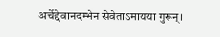अर्चेद्देवानदम्भेन सेवेताऽमायया गुरून्।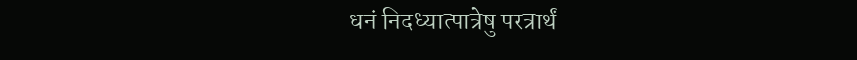धनं निदध्यात्पात्रेषु परत्रार्थं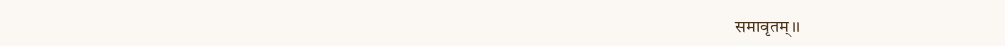समावृतम्।।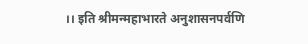।। इति श्रीमन्महाभारते अनुशासनपर्वणि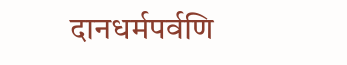दानधर्मपर्वणि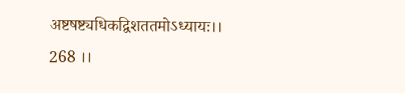अष्टषष्ट्यधिकद्विशततमोऽध्यायः।। 268 ।।